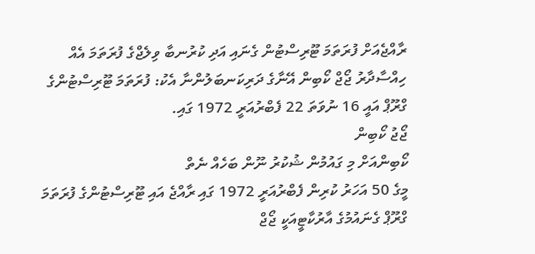ރާއްޖެއަށް ފުރަތަމަ ޓޫރިސްޓުން ގެނައި އަދި ކުރުނބާ ވިލެޖްގެ ފުރަތަމަ އެއް ހިއްސާދާރު ޖޯޖް ކޯބިން އޭނާގެ ދަރިކަނބަލުންނާ އެކު: ފުރަތަމަ ޓޫރިސްޓުންގެ ގްރޫޕް އައީ 16 ނުވަތަ 22 ފެބްރުއަރީ 1972 ގައި.
ޖޯޖު ކޯބިން
ކޯބިންއަށް މި ގައުމުން ޝުކުރު ނޫން ބަހެއް ނެތް
މީގެ 50 އަހަރު ކުރިން ފެބްރުއަރީ 1972 ގައި ރާއްޖެ އައި ޓޫރިސްޓުންގެ ފުރަތަމަ ގްރޫޕް ގެނައުމުގެ އާރުކާޓީއަކީ ޖޯޖް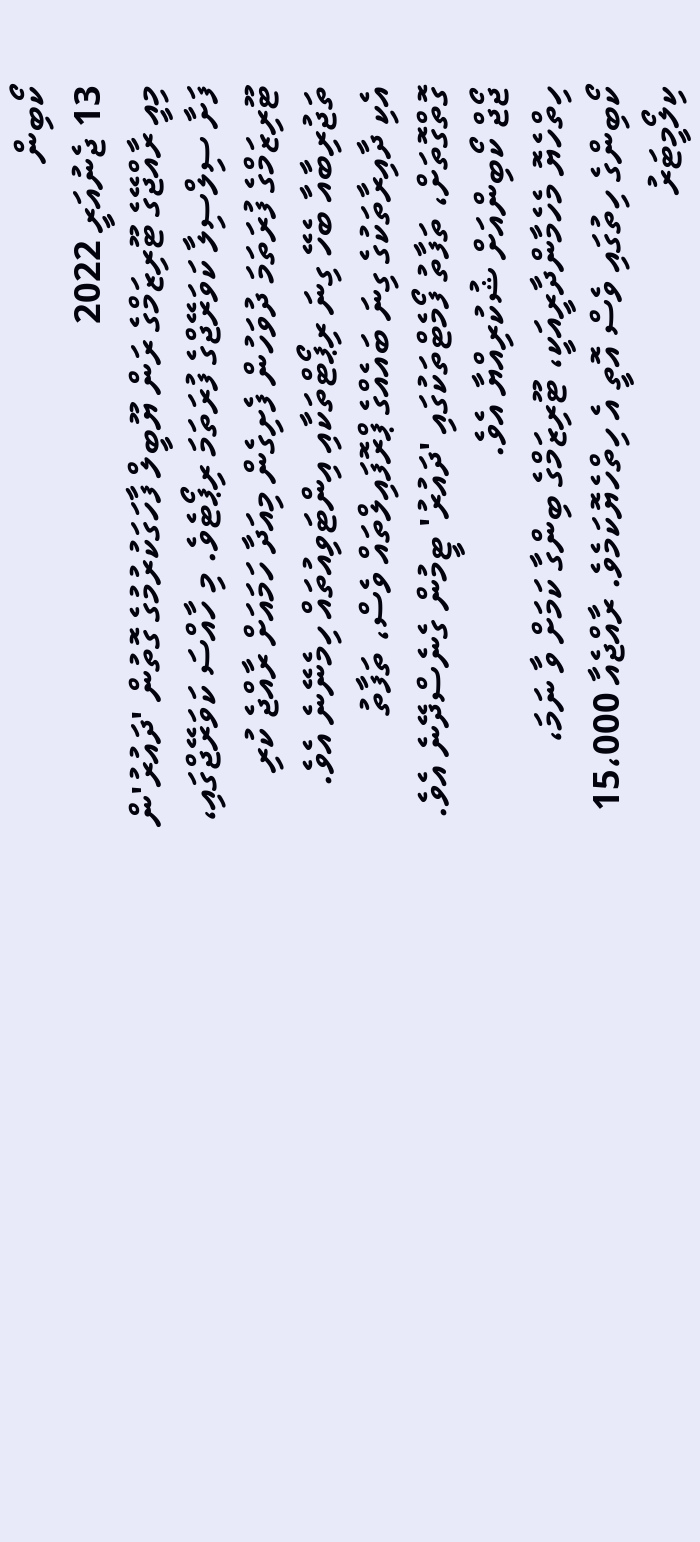ކޯބިން
13 ޖެނުއަރީ 2022
މިއީ ރާއްޖޭގެ ޓޫރިޒަމްގެ ރަން ޔޫބީލް ފާހަގަކުރުމުގެ ގޮތުން 'ދައުރު'ން ފަށާ ސިލްސިލާ ކަވަރޭޖްގެ ފުރަތަމަ ރިޕޯޓެވެ. މި ހާއްސަ ކަވަރޭޖްގައި، ޓޫރިޒަމްގެ ފުރަތަމަ ދުވަހުން ފެށިގެން މިއަދާ ހަމައަށް ރާއްޖެ ކުރި ތަޖުރިބާއާ ބެހޭ ގިނަ ރިޕޯޓްތަކާއި އިންޓަވިއުތައް ހިމެނޭނެ އެވެ. އެކި ދާއިރާތަކުގެ ގިނަ ބައެއްގެ ޕްރޮފައިލްތައް ވެސް، ތަފާތު ގޮތްގޮތަށް، ތަފާތު ފޯމެޓްތަކުގައި 'ދައުރު' ޓީމުން ގެނެސްދޭނެ އެވެ.
ޖޯޖް ކޯބިންއަށް ޝުކުރިއްޔާ އެވެ.
ހިތްހެޔޮ މެހެމާންދާރީއަކީ، ޓޫރިޒަމްގެ ބިންގާ ކަމަށް ވާ ނަމަ، ކޯބިންގެ ހިތުގައި ވެސް އޮތީ އެ ހިތްހެޔޮކަމެވެ. ރާއްޖެއާ 15،000 ކިލޯމީޓަރު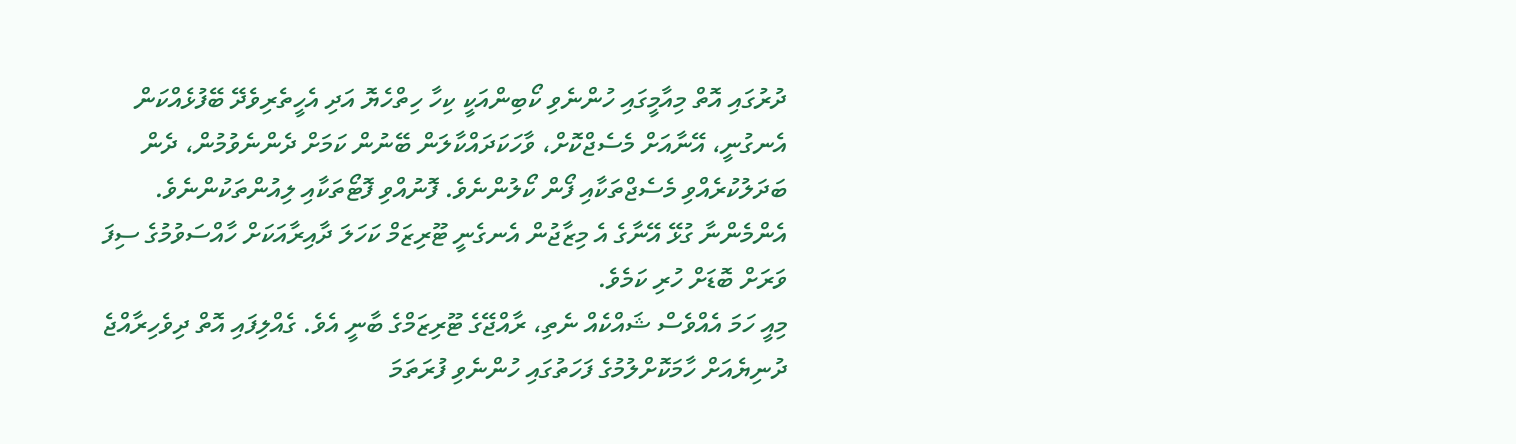ދުރުގައި އޮތް މިއާމީގައި ހުންނެވި ކޯބިންއަކީ ކިހާ ހިތްހެޔޮ އަދި އެހީތެރިވެދޭ ބޭފުޅެއްކަން އެނގުނީ، އޭނާއަށް މެސެޖްކޮށް، ވާހަކަދައްކާލަން ބޭނުން ކަމަށް ދެންނެވުމުން، ދެން ބަދަލުކުރެއްވި މެސެޖްތަކާއި ފޯން ކޯލުންނެވެ. ފޮނުއްވި ފޮޓޯތަކާއި ލިއުންތަކުންނެވެ.
އެންމެންނާ ގުޅޭ އޭނާގެ އެ މިޒާޖުން އެނގެނީ ޓޫރިޒަމް ކަހަލަ ދާއިރާއަކަށް ހާއްސަވުމުގެ ސިފަ ވަރަށް ބޮޑަށް ހުރި ކަމެވެ.
މިއީ ހަމަ އެއްވެސް ޝައްކެއް ނެތި، ރާއްޖޭގެ ޓޫރިޒަމްގެ ބާނީ އެވެ. ގެއްލިފައި އޮތް ދިވެހިރާއްޖެ ދުނިޔެއަށް ހާމަކޮށްލުމުގެ ފަހަތުގައި ހުންނެވި ފުރަތަމަ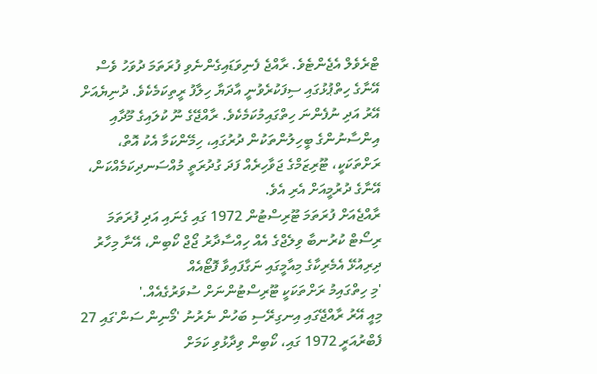ޓްރެވެލް އެޖެންޓެވެ. ރާއްޖެ ފެނިވަޑައިގެންނެވި ފުރަތަމަ ދުވަހު ވެސް އޭނާގެ ހިތްޕުޅުގައި ސިފަކުރެވުނީ އާދަޔާ ހިލާފު ރީތިކަމެކެވެ. ދުނިޔެއަށް އޭރު އަދި ނުފެންނަ ހިތްގައިމުކަމެކެވެ. ރާއްޖޭގެ ނޫ ކުލައިގެ މޫދާއި އިންސާނުންގެ ބީހިލުންތަކުން ދުރުގައި، ހިމޭންކަމާ އެކު އޮތް، ރަށްތަކަކީ، ޓޫރިޒަމްގެ ޖަވާހިރެއް ފަދަ ގުދުރަތީ މުއްސަނދިކަމެއްކަން، އޭނާގެ ދުރުމީއަށް އެރި އެވެ.
ރާއްޖެއަށް ފުރަތަމަ ޓޫރިސްޓުން 1972 ގައި ގެނައި އަދި ފުރަތަމަ ރިސޯޓް ކުރުނބާ ވިލެޖްގެ އެއް ހިއްސާދާރު ޖޯޖް ކޯބިން، އޭނާ މިހާރު ދިރިއުޅޭ އެމެރިކާގެ މިއާމީގައި ނަގާފައިވާ ފޮޓޯއެއް
'މި ހިތްގައިމު ރަށްތަކަކީ ޓޫރިސްޓުންނަށް ސުވަރުގެއެއް.'
މިއީ އޭރު ރާއްޖޭގައި އިނގިރޭސި ބަހުން ނެރުނު 'މޯނިން ސަން'ގައި 27 ފެބްރުއަރީ 1972 ގައި، ކޯބިން ވިދާޅުވި ކަމަށް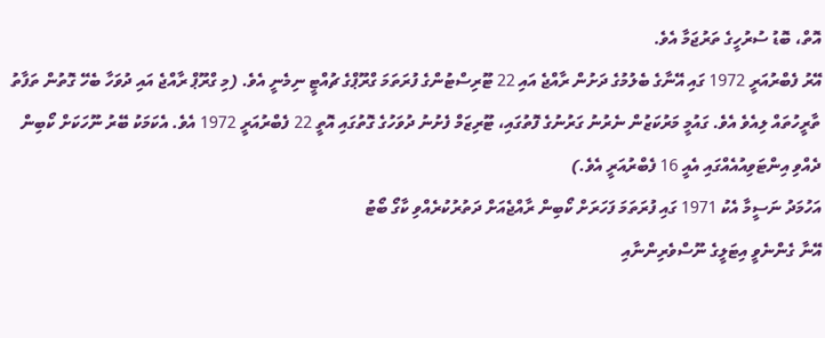އޮތް، ބޮޑު ސުރުހީގެ ތަރުޖަމާ އެވެ.
އޭރު ފެބްރުއަރީ 1972 ގައި އޭނާގެ ބެލުމުގެ ދަށުން ރާއްޖެ އައި 22 ޓޫރިސްޓުންގެ ފުރަތަމަ ގްރޫޕްގެ ޗުއްޓީ ނިމެނީ އެވެ. (މި ގްރޫޕް ރާއްޖެ އައި ދުވަހާ ބެހޭ ގޮތުން ތަފާތު ތާރީހުތައް ލިއެވެ އެވެ. ގައުމީ މަރުކަޒުން ނެރުނު ގަރުނުގެ ފޮތުގައި، ޓޫރިޒަމް ފެށުނު ދުވަހުގެ ގޮތުގައި އޮތީ 22 ފެބްރުއަރީ 1972 އެވެ. އެކަމަކު ބޭރު ނޫހަކަށް ކޯބިން ދެއްވި އިންޓަވިއުއެއްގައި އެއީ 16 ފެބްރުއަރީ އެވެ.)
އަހުމަދު ނަސީމާ އެކު 1971 ގައި ފުރަތަމަ ފަހަރަށް ކޯބިން ރާއްޖެއަށް ދަތުރުކުރެއްވި ކާގޯ ބޯޓު
އޭނާ ގެންނެވީ އިޓަލީގެ ނޫސްވެރިންނާއި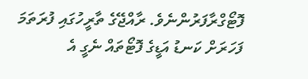ފޮޓޯގްރާފަރުންނެވެ. ރާއްޖޭގެ ތާރީހުގައި ފުރަތަމަ ފަހަރަށް ކަނޑު އަޑީގެ ފޮޓޯތައް ނެގީ އެ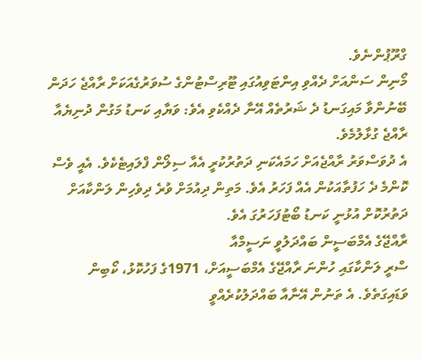ގްރޫޕުންނެވެ.
މޯނިން ސަންއަށް ދެއްވި އިންޓަވިއުގައި ޓޫރިސްޓުންގެ ސުވަރުގެއަކަށް ރާއްޖެ ހަދަން ބޭނުންވާ މައިގަނޑު ދެ ޝަރުތެއް އޭނާ ދެއްކެވި އެވެ: ވަޔާއި ކަނޑު މަގުން ދުނިޔެއާ ރާއްޖެ ގުޅާލުމެވެ.
އެ ދުވަސްވަރު ރާއްޖެއަށް ހަމައެކަނި ދަތުރުކުރީ އެއާ ސިލޯން ފްލައިޓެކެވެ. އެއީ ވެސް ކޮންމެ ދެ ހަފުތާއަކުން އެއް ފަހަރު އެވެ. މަތިން ދިއުމަށް ވުރެ ދިވެހިން ލަންކާއަށް ދަތުރުކޮށް އުޅުނީ ކަނޑު ބޯޓުފަހަރުގަ އެވެ.
ރާއްޖޭގެ އެމްބަސީން ބައްދަލުވީ ނަސީމްއާ
ސްރީ ލަންކާގައި ހުންނަ ރާއްޖޭގެ އެމްބަސީއަށް، 1971ގެ ފަހުކޮޅު، ކޯބިން ވަޑައިގަތެވެ. އެ ތަނުން އޭނާއާ ބައްދަލުކުރެއްވީ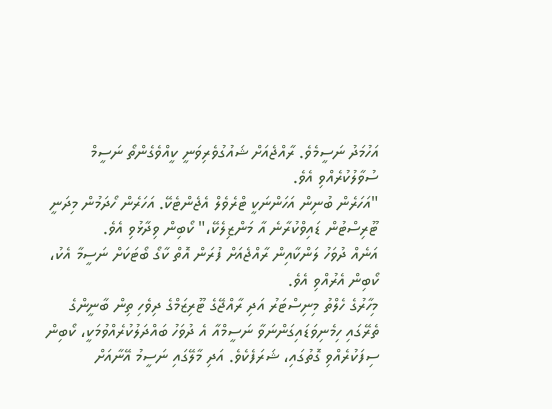އަހުމަދު ނަސީމެވެ. ރާއްޖެއަށް ޝައުގުވެރިވަނީ ކީއްވެގެންތޯ ނަސީމް ސުވާލުކުރެއްވި އެވެ.
"އަހަރެން ބުނިން އަހަންނަކީ ޓްރެވެލް އެޖެންޓެކޭ. އަހަރެން ހޯދަމުން މިދަނީ ޓޫރިސްޓުން ޑައިވްކުރާނެ އާ މަންޒިލެކޭ،" ކޯބިން ވިދާޅުވި އެވެ.
އަނެއް ދުވަހު ލަންކާއިން ރާއްޖެއަށް ފުރަން އޮތް ކާގޯ ބޯޓަކަށް ނަސީމާ އެކު، ކޯބިން އެރުއްވި އެވެ.
މިހާރުގެ ހެލްތު މިނިސްޓަރު އަދި ރާއްޖޭގެ ޓޫރިޒަމްގެ ދިވެހި ތިން ބާނީންގެ ތެރޭގައި ހިމެނިވަޑައިގަންނަވާ ނަސީމްއާ އެ ދުވަހު ބައްދަލުކުރެއްވުމަކީ، ކޯބިން ސިފަކުރެއްވި ގޮތުގައި، ޝަރަފެކެވެ. އަދި މާލޭގައި ނަސީމު އޭނާއަށް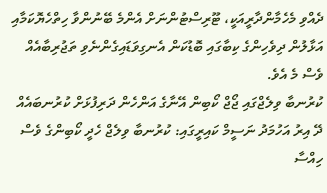ދެއްވި މެހެމާންދާރީއަކީ، ޓޫރިސްޓުންނަށް އެންމެ ބޭނުންވާ ހިތްހެޔޮކަމާއި އަޅާލުން ދިވެހިންގެ ކިބާގައި ބޮޑުކަން އެނގިވަޑައިގެންނެވި ތަޖުރިބާއެއް ވެސް މެ އެވެ.
ކުރުނބާ ވިލެޖްގައި ޖޯޖް ކޯބިން އޭނާގެ އަންހެން ދަރިފުޅަށް ކުރުނބައެއް ދޭ އިރު އަހުމަދު ނަސީމް ކައިރީގައި: ކުރުނބާ ވިލެޖް ހެދީ ކޯބިންގެ ވެސް ހިއްސާ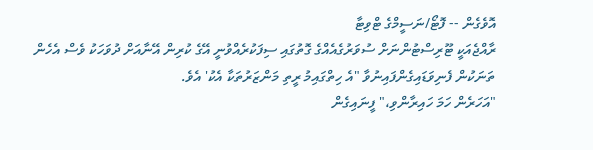އޮވެގެން -- ފޮޓޯ/ނަސީމްގެ ޓްވިޓާ
ރާއްޖެއަކީ ޓޫރިސްޓުންނަށް ސުވަރުގެއެއްގެ ގޮތުގައި ސިފަކުރެއްވުނީ އޭގެ ކުރިން އޭނާއަށް ދުވަހަކު ވެސް އެހެން ތަނަކުން ފެނިވަޑައިގެންފައިނުވާ "އެ ހިތްގައިމު ރީތި މަންޒަރުތަކާ އެކު' އެވެ.
"އަހަރެން ހަމަ ހައިރާންވި،" ފީނައިގެން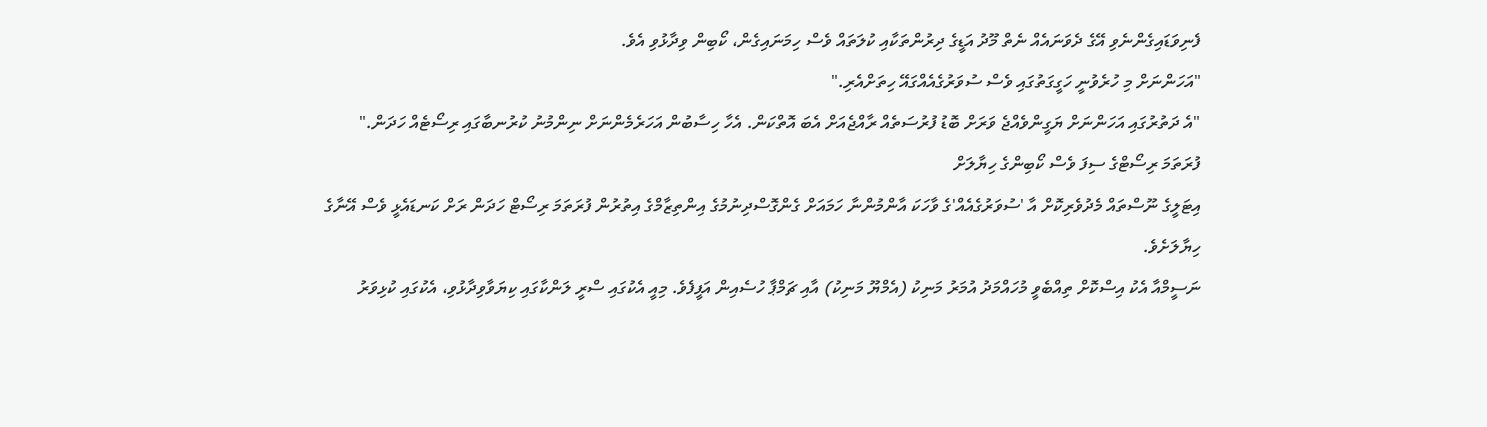ފެނިވަޑައިގެންނެވި އޭގެ ދެވަނައެއް ނެތް މޫދު އަޑީގެ ދިރުންތަކާއި ކުލަތައް ވެސް ހިމަނައިގެން، ކޯބިން ވިދާޅުވި އެވެ.
"އަހަންނަށް މި ހުރެވުނީ ހަގީގަތުގައި ވެސް ސުވަރުގެއެއްގައޭ ހިތަށްއެރި."
"އެ ދަތުރުގައި އަހަންނަށް ޔަގީންވެއްޖެ ވަރަށް ބޮޑު ފުރުސަތެއް ރާއްޖެއަށް އެބަ އޮތްކަން. އެހާ ހިސާބުން އަހަރެމެންނަށް ނިންމުނު ކުރުނބާގައި ރިސޯޓެއް ހަދަން."
ފުރަތަމަ ރިސޯޓްގެ ސިފަ ވެސް ކޯބިންގެ ހިޔާލަށް
އިޓަލީގެ ނޫސްތައް މެދުވެރިކޮށް އާ 'ސުވަރުގެއެއް'ގެ ވާހަކަ އާންމުންނާ ހަމައަށް ގެންގޮސްދިނުމުގެ އިންތިޒާމްގެ އިތުރުން ފުރަތަމަ ރިސޯޓް ހަދަން ރަށް ކަނޑައެޅީ ވެސް އޭނާގެ ހިޔާލަށެވެ.
ނަސީމްއާ އެކު އިސްކޮށް ތިއްބެވީ މުހައްމަދު އުމަރު މަނިކު (އެމްޔޫ މަނިކު) އާއި ޗަމްޕާ ހުސެއިން އަފީފެވެ. މިއީ އެކުގައި ސްރީ ލަންކާގައި ކިޔަވާވިދާޅުވި، އެކުގައި ކުޅިވަރު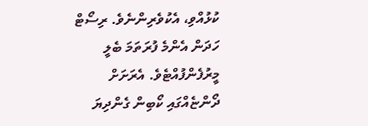ކުޅުއްވި، އެކުވެރިންނެވެ. ރިސޯޓް ހަދަން އެންމެ ފުރަތަމަ ބެލީ މީރުފެންފުއްޓެވެ. އެރަށަށް ދޯންޏެއްގައި ކޯބިން ގެންދިޔަ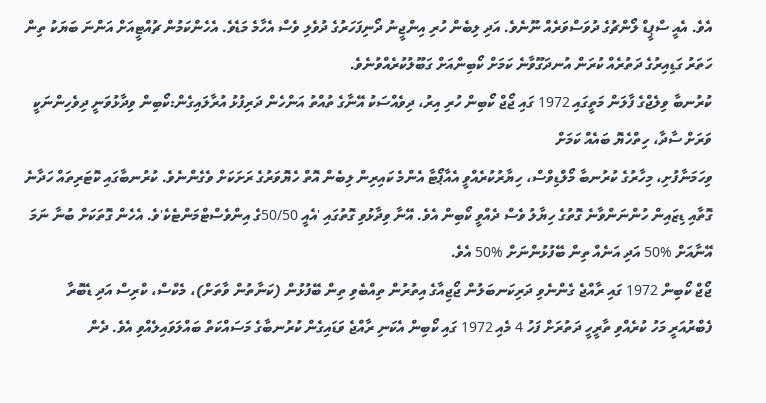އެވެ. އެއީ ސްޕީޑް ލޯންޗުގެ ދުވަސްވަރެއް ނޫނެވެ. އަދި ލިބެން ހުރި އިންޖީނު ދޯނިފަހަރުގެ ދުވެލި ވެސް އެހާމެ މަޑެވެ. އެހެންކަމުން ޗުއްޓީއަށް އަންނަ ބަޔަކު ތިން ހަތަރު ގަޑިއިރުގެ ދަތުރެއް ކުރަން އުނދަގޫވާނެ ކަމަށް ކޯބިންއަށް ގަބޫލުކުރެއްވުނެވެ.
ކުރުނބާ ވިލެޖްގެ ފާލަން މަތީގައި 1972 ގައި ޖޯޖް ކޯބިން ހުރި އިރު، ދިވެއްސަކު އޭނާގެ ތުއްތު އަންހެން ދަރިފުޅު އުރާލައިގެން:ކޯބިން ވިދާޅުވަނީ ދިވެހިންނަކީ ވަރަށް ސާދާ، ހިތްހެޔޮ ބައެއް ކަމަށް
ވިހަމަނާފުށި، މިހާރުގެ ކުރުނބާ މޯލްޑިވްސް، ހިޔާރުކުރެއްވީ އެއާޕޯޓާ އެންމެ ކައިރިން ލިބެން އޮތް ހެޔޮވަރުގެ ރަށަކަށް ވެގެންނެވެ. ކުރުނބާގައި ކޮޓަރިތައް ހަދާނެ ގޮތާއި ޑިޒައިން ހުންނަންވާނެ ގޮތުގެ ހިޔާލު ވެސް ދެއްވީ ކޯބިން އެވެ. އޭނާ ވިދާޅުވި ގޮތުގައި 'އެއީ 50/50ގެ އިންވެސްޓްމަންޓެކެ'ވެ. އެހެން ގޮތަކަށް ބުނާ ނަމަ އޭނާއަށް %50 އަދި އަނެއް ތިން ބޭފުޅުންނަށް %50 އެވެ.
ޖޯޖް ކޯބިން 1972 ގައި ރާއްޖެ ގެންނެވި ދަރިކަނބަލުން ޖޯޖިއާގެ އިތުރުން ތިއްބެވި ތިން ބޭފުޅުން (ކަނާތުން ވާތަށް)، މެކްސް، ކްރިސް އަދި ޑެބޮރާ
ފެބްރުއަރީ މަހު ކުރެއްވި ތާރީހީ ދަތުރަށް ފަހު 4 މެއި 1972 ގައި ކޯބިން އެކަނި ރާއްޖެ ވަޑައިގެން ކުރުނބާގެ މަސައްކަތް ބައްލަވައިލެއްވި އެވެ. ދެން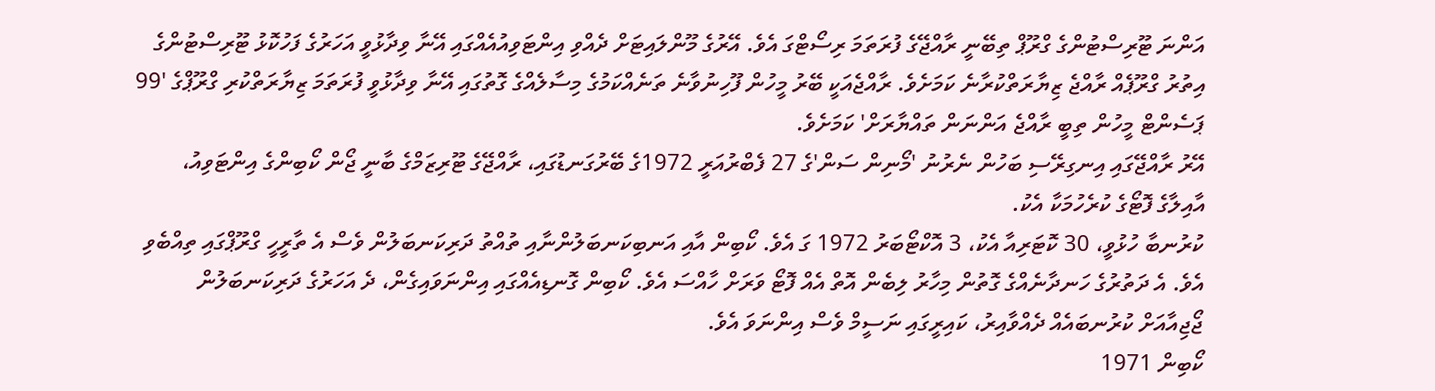އަންނަ ޓޫރިސްޓުންގެ ގްރޫޕް ތިބޭނީ ރާއްޖޭގެ ފުރަތަމަ ރިސޯޓްގަ އެވެ. އޭރުގެ މޫންލައިޓަށް ދެއްވި އިންޓަވިއުއެއްގައި އޭނާ ވިދާޅުވީ އަހަރުގެ ފަހުކޮޅު ޓޫރިސްޓުންގެ އިތުރު ގްރޫޕެއް ރާއްޖެ ޒިޔާރަތްކުރާނެ ކަމަށެވެ. ރާއްޖެއަކީ ބޭރު މީހުން ފޫހިނުވާނެ ތަނެއްކަމުގެ މިސާލެއްގެ ގޮތުގައި އޭނާ ވިދާޅުވީ ފުރަތަމަ ޒިޔާރަތްކުރި ގްރޫޕްގެ '99 ޕަސެންޓް މީހުން ތިބީ ރާއްޖެ އަންނަން ތައްޔާރަށް' ކަމަށެވެ.
އޭރު ރާއްޖޭގައި އިނގިރޭސި ބަހުން ނެރުނު 'މޯނިން ސަން'ގެ 27 ފެބްރުއަރީ 1972ގެ ބޭރުގަނޑުގައި، ރާއްޖޭގެ ޓޫރިޒަމްގެ ބާނީ ޖޯން ކޯބިންގެ އިންޓަވިއު، އާއިލާގެ ފޮޓޯގެ ކުރެހުމަކާ އެކު.
ކުރުނބާ ހުޅުވީ، 30 ކޮޓަރިއާ އެކު، 3 އޮކްޓޯބަރު 1972 ގަ އެވެ. ކޯބިން އާއި އަނބިކަނބަލުންނާއި ތުއްތު ދަރިކަނބަލުން ވެސް އެ ތާރީހީ ގްރޫޕްގައި ތިއްބެވި އެވެ. އެ ދަތުރުގެ ހަނދާނެއްގެ ގޮތުން މިހާރު ލިބެން އޮތް އެއް ފޮޓޯ ވަރަށް ހާއްސަ އެވެ. ކޯބިން ގޮނޑިއެއްގައި އިންނަވައިގެން، ދެ އަހަރުގެ ދަރިކަނބަލުން ޖޯޖިއާއަށް ކުރުނބައެއް ދެއްވާއިރު، ކައިރީގައި ނަސީމް ވެސް އިންނަވަ އެވެ.
ކޯބިން 1971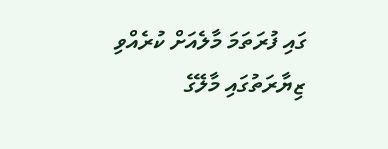ގައި ފުރަތަމަ މާލެއަށް ކުރެއްވި ޒިޔާރަތުގައި މާލޭގެ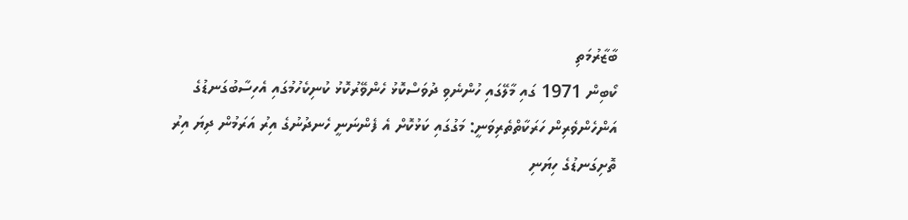ބާޒާރުމަތި
ކޯބިން 1971 ގައި މާލޭގައި ހުންނެވި ދުވަސްކޮޅު ހެންވޭރުކޮޅު ކުނިކެހުމުގައި އެހިސާބުގަނޑުގެ އަންހެންވެރިން ހަރަކާތްތެރިވަނީ: މަގުގައި ކަޅުކޮށް އެ ފެންނަނީ ހެނދުނުގެ އިރު އަރަމުން ދިޔަ އިރު ތޮށިގަނޑުގެ ހިޔަނި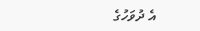އެ ދުވަހުގެ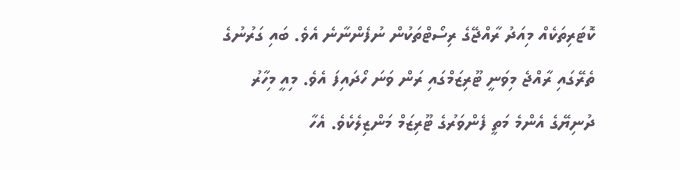ކޮޓަރިތަކެއް މިއަދު ރާއްޖޭގެ ރިސޯޓްތަކުން ނުފެންނާނެ އެވެ. ބައި ގަރުނުގެ ތެރޭގައި ރާއްޖެ މިވަނީ ޓޫރިޒަމްގައި ރަން ވަނަ ހޯދައިފަ އެވެ. މިއީ މިހާރު ދުނިޔޭގެ އެންމެ މަތީ ފެންވަރުގެ ޓޫރިޒަމް މަންޒިލެކެވެ. އެހާ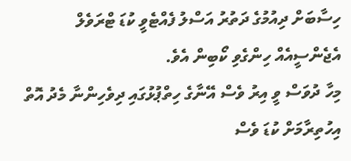ހިސާބަށް ދިއުމުގެ ދަތުރު އަސްލު ފެއްޓެވީ ކުޑަ ޓްރަވެލް އެޖެންސީއެއް ހިންގެވި ކޯބިން އެވެ.
މިހާ ދުވަސް ވީ އިރު ވެސް އޭނާގެ ހިތްޕުޅުގައި ދިވެހިންނާ މެދު އޮތް އިހުތިރާމަށް ކުޑަ ވެސް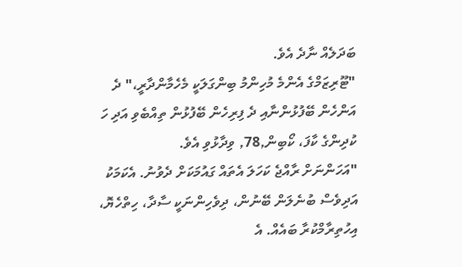ބަދަލެއް ނާދެ އެވެ.
"ޓޫރިޒަމްގެ އެންމެ މުހިންމު ބިންގަލަކީ މެހެމާންދާރީ،" ދެ އަންހެން ބޭފުޅުންނާއި ދެ ފިރިހެން ބޭފުޅުން ތިއްބެވި އަދި ހަ ކުދިންގެ ކާފަ، ކޯބިން,78, ވިދާޅުވި އެވެ.
"އަހަންނަށް ރާއްޖެ ކަހަލަ އެތައް ގައުމަކަށް ދެވުނު. އެކަމަކު އަދިވެސް ބުނެލަން ބޭނުން، ދިވެހިންނަކީ ސާދާ، ހިތްހެޔޮ، އިހުތިރާމްކުރާ ބައެއް. އެ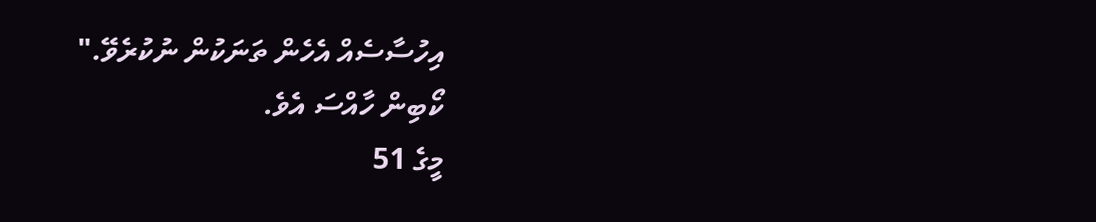އިހުސާސެއް އެހެން ތަނަކުން ނުކުރެވޭ."
ކޯބިން ހާއްސަ އެވެ.
މީގެ 51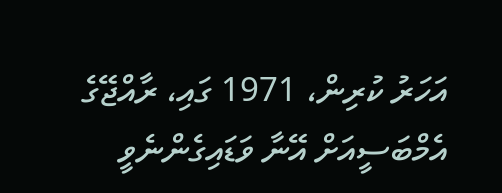އަހަރު ކުރިން، 1971 ގައި، ރާއްޖޭގެ އެމްބަސީއަށް އޭނާ ވަޑައިގެންނެވީ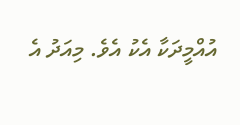އުއްމީދަކާ އެކު އެވެ. މިއަދު އެ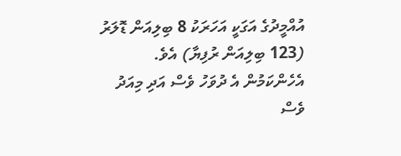އުއްމީދުގެ އަގަކީ އަހަރަކު 8 ބިލިއަން ޑޮލަރު (123 ބިލިއަން ރުފިޔާ) އެވެ.
އެހެންކަމުން އެ ދުވަހު ވެސް އަދި މިއަދު ވެސް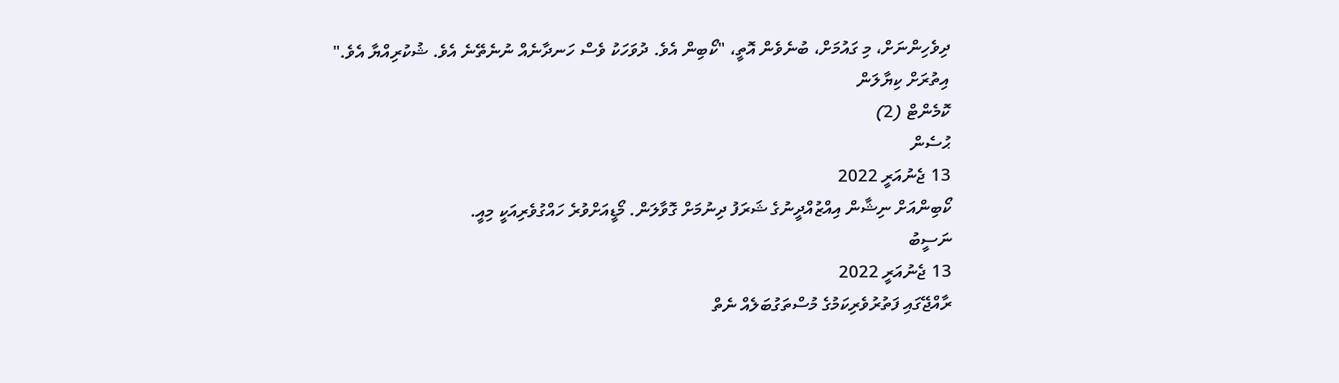ދިވެހިންނަށް، މި ގައުމަށް، ބުނެވެން އޮތީ، "ކޯބިން އެވެ. ދުވަހަކު ވެސް ހަނދާނެއް ނުނެތޭނެ އެވެ. ޝުކުރިއްޔާ އެވެ."
އިތުރަށް ކިޔާލަން
ކޮމެންޓް (2)
ޙުސެން
13 ޖެނުއަރީ 2022
ކޯބިންއަށް ނިޝާން އިއްޒުއްދީނުގެ ޝަރަފު ދިނުމަށް ގޮވާލަން. މޯޑީއަށްވުރެ ހައްގުވެރިއަކީ މިއީ.
ނަސީބު
13 ޖެނުއަރީ 2022
ރާއްޖޭގައި ފަތުރުވެރިކަމުގެ މުސްތަގުބަލެއް ނެތް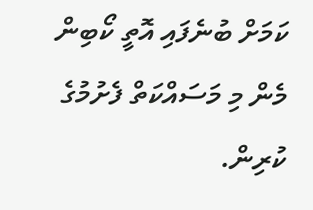ކަމަށް ބުނެފައި އޮތީ ކޯބިން މެން މި މަސައްކަތް ފެށުމުގެ ކުރިން.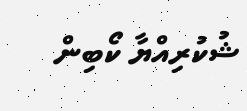ޝުކުރިއްޔާ ކޯބިން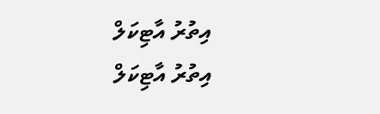އިތުރު އާޓިކަލް
އިތުރު އާޓިކަލް